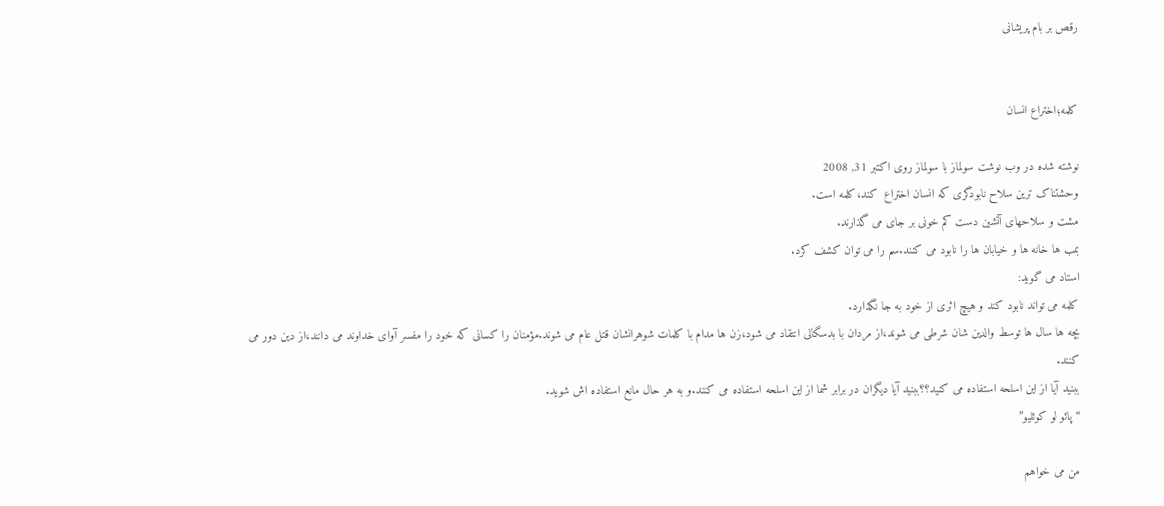رقص بر بام پریشانی


کلمه؛اختراع انسان

نوشته شده در وب نوشت سولماز با سولماز روی اکتبر 31, 2008
وحشتناک ترین سلاح نابودگری که انسان اختراع  کند،کلمه است.
مشت و سلاحهای آتشین دست کم خونی بر جای می گذارند.
بمب ها خانه ها و خیابان ها را نابود می کنند.سم را می توان کشف کرد.
استاد می گوید:
کلمه می تواند نابود کند و هیچ اثری از خود به جا نگذارد.
بچه ها سال ها توسط والدین شان شرطی می شوند،از مردان با بدسگالی انتقاد می شود،زن ها مدام با کلمات شوهرانشان قتل عام می شوند.مؤمنان را کسانی که خود را مفسر آوای خداوند می دانند،از دین دور می کنند.
ببنید آیا از این اسلحه استفاده می کنید؟؟ببنید آیا دیگران در برابر شما از این اسلحه استفاده می کنند.و به هر حال مانع استفاده اش شوید.
“پائو لو کوئلیو”

من می خواهم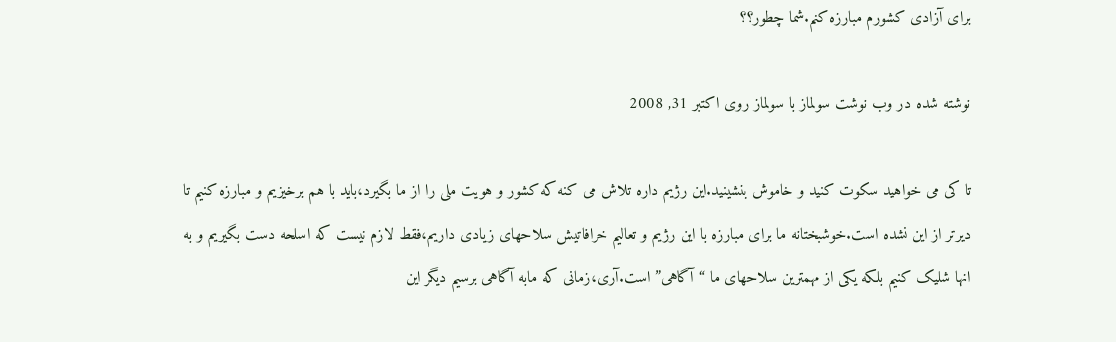برای آزادی کشورم مبارزه کنم.شما چطور؟؟

نوشته شده در وب نوشت سولماز با سولماز روی اکتبر 31, 2008

تا کی می خواهید سکوت کنید و خاموش بنشینید.این رژیم داره تلاش می کنه که کشور و هویت ملی را از ما بگیرد،باید با هم برخیزیم و مبارزه کنیم تا دیرتر از این نشده است.خوشبختانه ما برای مبارزه با این رژیم و تعالیم خرافاتیش سلاحهای زیادی داریم،فقط لازم نیست که اسلحه دست بگیریم و به انها شلیک کنیم بلکه یکی از مهمترین سلاحهای ما “آگاهی” است.آری،زمانی که مابه آگاهی برسیم دیگر این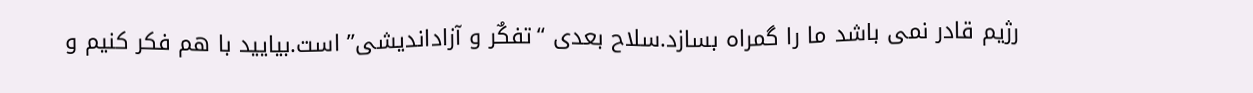رژیم قادر نمی باشد ما را گمراه بسازد.سلاح بعدی “تفکٌر و آزاداندیشی” است.بیایید با هم فکر کنیم و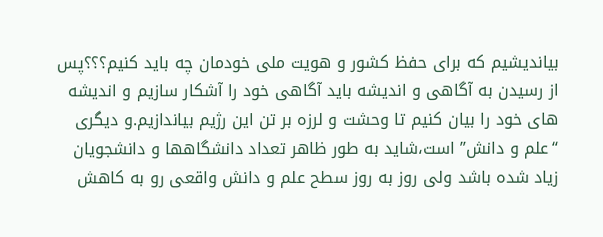بیاندیشیم که برای حفظ کشور و هویت ملی خودمان چه باید کنیم؟؟؟پس از رسیدن به آگاهی و اندیشه باید آگاهی خود را آشکار سازیم و اندیشه های خود را بیان کنیم تا وحشت و لرزه بر تن این رژیم بیاندازیم.و دیگری “علم و دانش” است،شاید به طور ظاهر تعداد دانشگاهها و دانشجویان زیاد شده باشد ولی روز به روز سطح علم و دانش واقعی رو به کاهش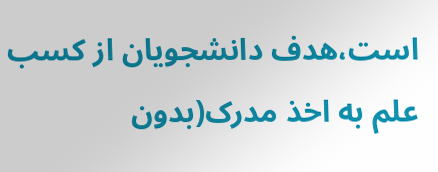است،هدف دانشجویان از کسب علم به اخذ مدرک(بدون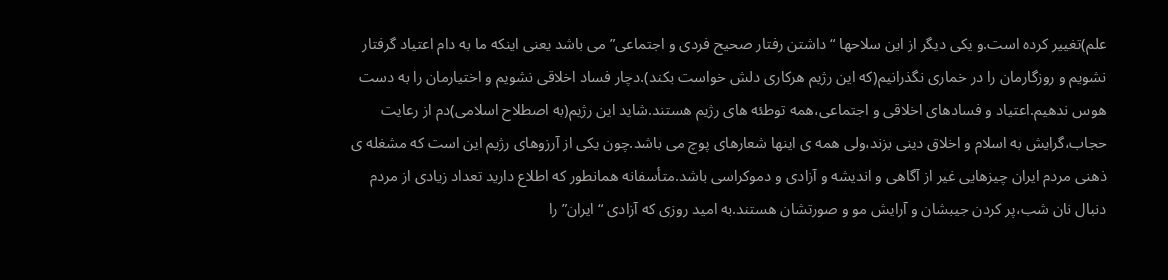علم)تغییر کرده است.و یکی دیگر از این سلاحها “داشتن رفتار صحیح فردی و اجتماعی” می باشد یعنی اینکه ما به دام اعتیاد گرفتار نشویم و روزگارمان را در خماری نگذرانیم(که این رژیم هرکاری دلش خواست بکند).دچار فساد اخلاقی نشویم و اختیارمان را به دست هوس ندهیم.اعتیاد و فسادهای اخلاقی و اجتماعی،همه توطئه های رژیم هستند.شاید این رژیم(به اصطلاح اسلامی)دم از رعایت حجاب،گرایش به اسلام و اخلاق دینی بزند،ولی همه ی اینها شعارهای پوچ می باشد.چون یکی از آرزوهای رژیم این است که مشغله ی ذهنی مردم ایران چیزهایی غیر از آگاهی و اندیشه و آزادی و دموکراسی باشد.متأسفانه همانطور که اطلاع دارید تعداد زیادی از مردم دنبال نان شب،پر کردن جیبشان و آرایش مو و صورتشان هستند.به امید روزی که آزادی “ایران” را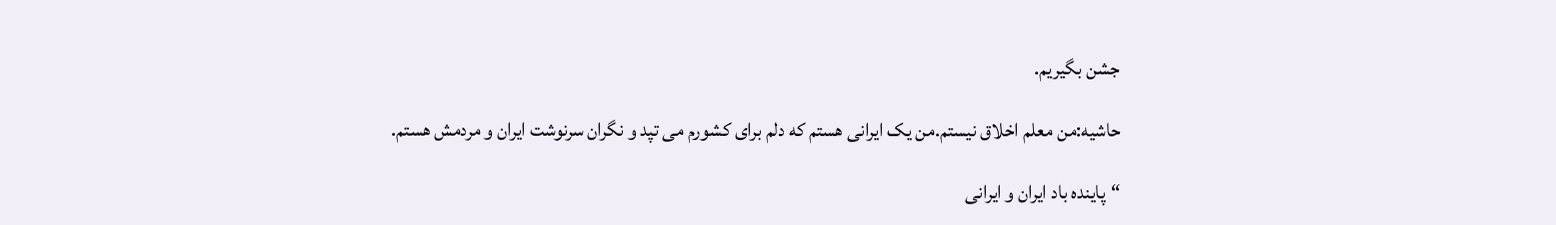جشن بگیریم.

حاشیه:من معلم اخلاق نیستم.من یک ایرانی هستم که دلم برای کشورم می تپد و نگران سرنوشت ایران و مردمش هستم.

“پاینده باد ایران و ایرانی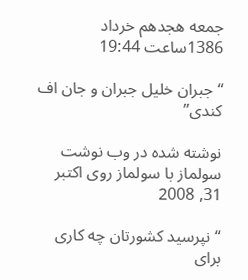جمعه هجدهم خرداد 1386ساعت 19:44

“جبران خلیل جبران و جان اف کندی”

نوشته شده در وب نوشت سولماز با سولماز روی اکتبر 31, 2008

“نپرسید کشورتان چه کاری برای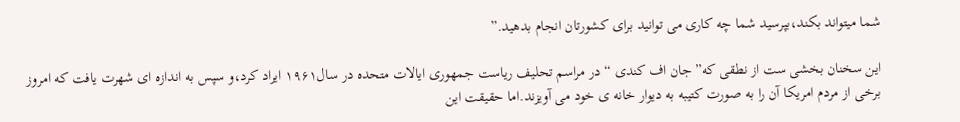شما میتواند بکند،بپرسید شما چه کاری می توانید برای کشورتان انجام بدهید.”

این سخنان بخشی ست از نطقی که” جان اف کندی “در مراسم تحلیف ریاست جمهوری ایالات متحده در سال۱۹۶۱ ایراد کرد،و سپس به اندازه ای شهرت یافت که امروز برخی از مردم امریکا آن را به صورت کتیبه به دیوار خانه ی خود می آویزند.اما حقیقت این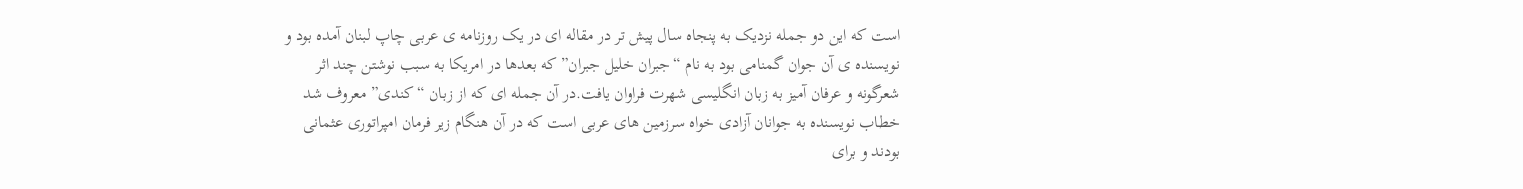است که این دو جمله نزدیک به پنجاه سال پیش تر در مقاله ای در یک روزنامه ی عربی چاپ لبنان آمده بود و نویسنده ی آن جوان گمنامی بود به نام “جبران خلیل جبران” که بعدها در امریکا به سبب نوشتن چند اثر شعرگونه و عرفان آمیز به زبان انگلیسی شهرت فراوان یافت.در آن جمله ای که از زبان “کندی” معروف شد خطاب نویسنده به جوانان آزادی خواه سرزمین های عربی است که در آن هنگام زیر فرمان امپراتوری عثمانی بودند و برای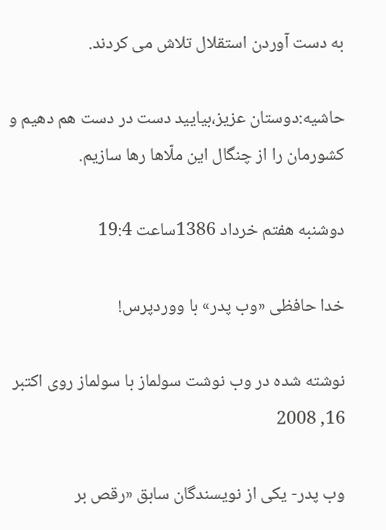به دست آوردن استقلال تلاش می کردند.

حاشیه:دوستان عزیز،بیایید دست در دست هم دهیم و کشورمان را از چنگال این ملّاها رها سازیم.

دوشنبه هفتم خرداد 1386ساعت 19:4

خدا حافظی «وب پدر» با ووردپرس!

نوشته شده در وب نوشت سولماز با سولماز روی اکتبر 16, 2008

وب پدر- یکی از نویسندگان سابق «رقص بر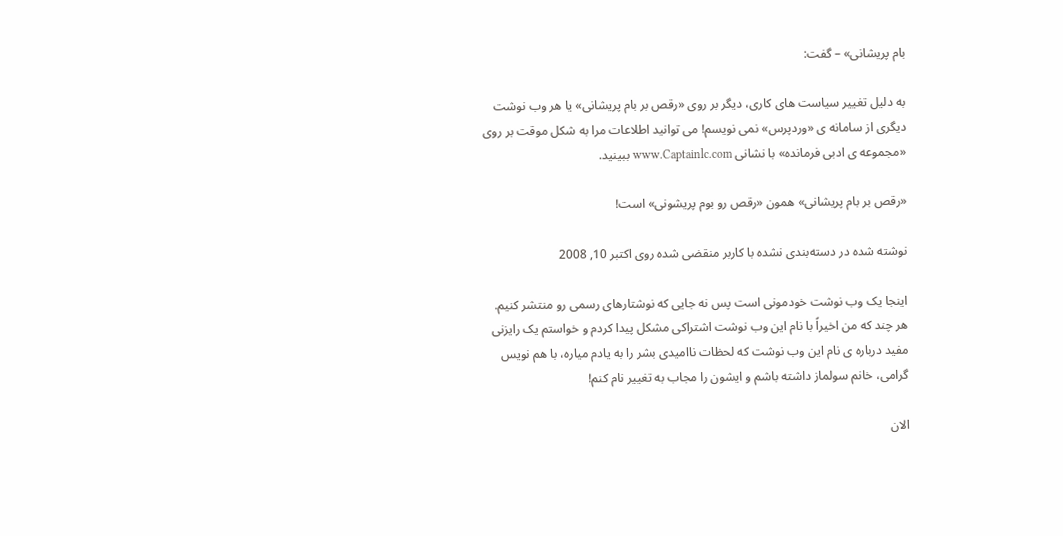بام پریشانی» – گفت:

به دلیل تغییر سیاست های کاری، دیگر بر روی «رقص بر بام پریشانی» یا هر وب نوشت دیگری از سامانه ی «وردپرس» نمی نویسم! می توانید اطلاعات مرا به شکل موقت بر روی «مجموعه ی ادبی فرمانده» با نشانی www.Captainlc.com ببینید.

«رقص بر بام پریشانی» همون «رقص رو بوم پریشونی» است!

نوشته شده در دسته‌بندی نشده با کاربر منقضی شده روی اکتبر 10, 2008

اینجا یک وب نوشت خودمونی است پس نه جایی که نوشتارهای رسمی رو منتشر کنیم. هر چند که من اخیراً با نام این وب نوشت اشتراکی مشکل پیدا کردم و خواستم یک رایزنی مفید درباره ی نام این وب نوشت که لحظات ناامیدی بشر را به یادم میاره، با هم نویس گرامی، خانم سولماز داشته باشم و ایشون را مجاب به تغییر نام کنم!

الان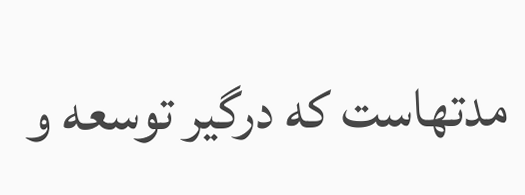مدتهاست که درگیر توسعه و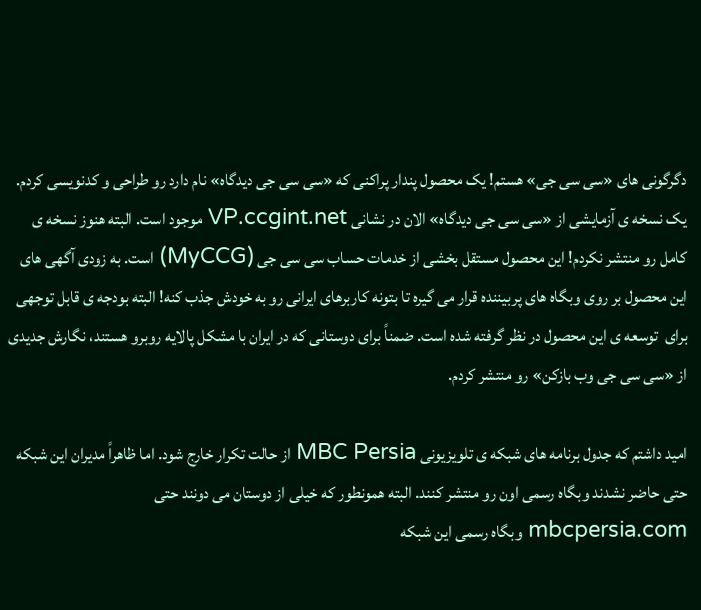دگرگونی های «سی سی جی» هستم! یک محصول پندار پراکنی که «سی سی جی دیدگاه» نام دارد رو طراحی و کدنویسی کردم. یک نسخه ی آزمایشی از «سی سی جی دیدگاه» الان در نشانی VP.ccgint.net موجود است. البته هنوز نسخه ی کامل رو منتشر نکردم! این محصول مستقل بخشی از خدمات حساب سی سی جی (MyCCG) است. به زودی آگهی های این محصول بر روی وبگاه های پربیننده قرار می گیره تا بتونه کاربرهای ایرانی رو به خودش جذب کنه! البته بودجه ی قابل توجهی برای  توسعه ی این محصول در نظر گرفته شده است. ضمناً برای دوستانی که در ایران با مشکل پالایه روبرو هستند، نگارش جدیدی از «سی سی جی وب بازکن» رو منتشر کردم.

امید داشتم که جدول برنامه های شبکه ی تلویزیونی MBC Persia از حالت تکرار خارج شود. اما ظاهراً مدیران این شبکه حتی حاضر نشدند وبگاه رسمی اون رو منتشر کنند. البته همونطور که خیلی از دوستان می دونند حتی mbcpersia.com وبگاه رسمی این شبکه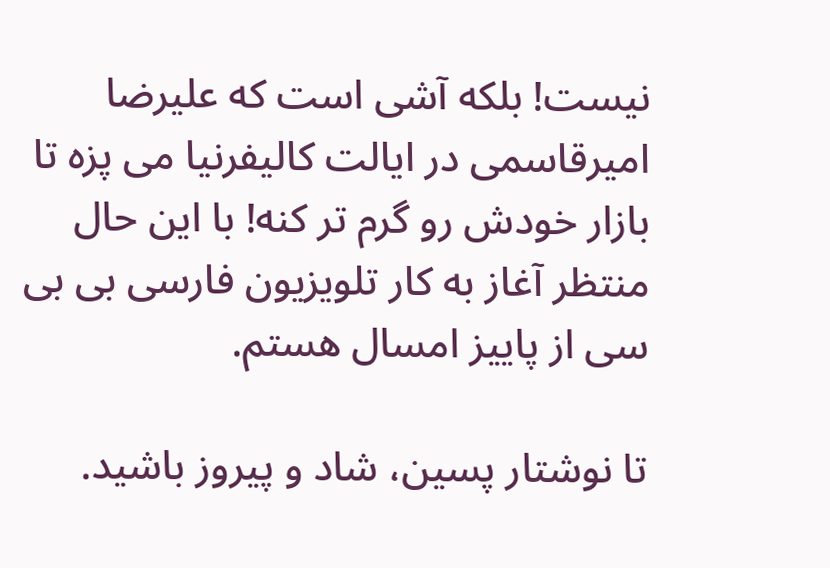نیست! بلکه آشی است که علیرضا امیرقاسمی در ایالت کالیفرنیا می پزه تا بازار خودش رو گرم تر کنه! با این حال منتظر آغاز به کار تلویزیون فارسی بی بی سی از پاییز امسال هستم.

تا نوشتار پسین، شاد و پیروز باشید.